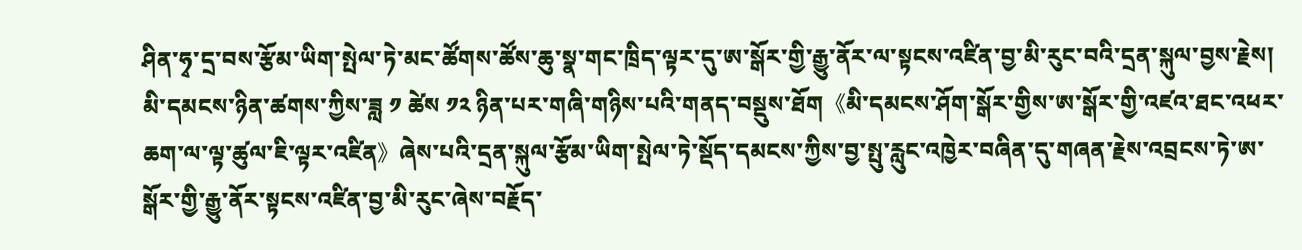ཤིན་ཧྭ་དྲ་བས་རྩོམ་ཡིག་སྤེལ་ཏེ་མང་ཚོགས་ཚོས་ཆུ་སྣ་གང་ཁྲིད་ལྟར་དུ་ཨ་སྒོར་གྱི་རྒྱུ་ནོར་ལ་སྟངས་འཛིན་བྱ་མི་རུང་བའི་དྲན་སྐུལ་བྱས་རྗེས། མི་དམངས་ཉིན་ཚགས་ཀྱིས་ཟླ ༡ ཚེས ༡༢ ཉིན་པར་གཞི་གཉིས་པའི་གནད་བསྡུས་ཐོག《མི་དམངས་ཤོག་སྒོར་གྱིས་ཨ་སྒོར་གྱི་འཛའ་ཐང་འཕར་ཆག་ལ་ལྟ་ཚུལ་ཇི་ལྟར་འཛིན》ཞེས་པའི་དྲན་སྐུལ་རྩོམ་ཡིག་སྤེལ་ཏེ་སྡོད་དམངས་ཀྱིས་བྱ་སྤུ་རླུང་འཁྱེར་བཞིན་དུ་གཞན་རྗེས་འབྲངས་ཏེ་ཨ་སྒོར་གྱི་རྒྱུ་ནོར་སྟངས་འཛིན་བྱ་མི་རུང་ཞེས་བརྗོད་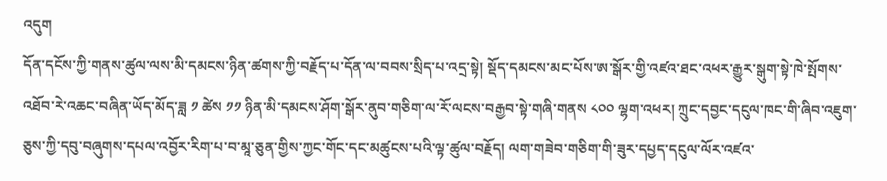འདུག
དོན་དངོས་ཀྱི་གནས་ཚུལ་ལས་མི་དམངས་ཉིན་ཚགས་ཀྱི་བརྗོད་པ་དོན་ལ་བབས་སྲིད་པ་འདྲ་སྟེ། སྡོད་དམངས་མང་པོས་ཨ་སྒོར་གྱི་འཛའ་ཐང་འཕར་རྒྱུར་སྒུག་སྟེ་ཁེ་སྤོགས་འཐོབ་རེ་འཆང་བཞིན་ཡོད་མོད་ཟླ ༡ ཚེས ༡༡ ཉིན་མི་དམངས་ཤོག་སྒོར་ནུབ་གཅིག་ལ་རོ་ལངས་བརྒྱབ་སྟེ་གཞི་གནས ༨༠༠ ལྷག་འཕར། ཀྲུང་དབྱང་དངུལ་ཁང་གི་ཞིབ་འཇུག་ཅུས་ཀྱི་དབུ་བཞུགས་དཔལ་འབྱོར་རིག་པ་བ་མཱ་ཅུན་གྱིས་ཀྱང་གོང་དང་མཚུངས་པའི་ལྟ་ཚུལ་བརྗོད། ལག་གཟེབ་གཅིག་གི་ཟུར་དཔྱད་དངུལ་ལོར་འཛའ་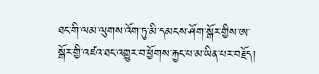ཐང་གི་ལམ་ལུགས་འོག་ཏུ་མི་དམངས་ཤོག་སྒོར་གྱིས་ཨ་སྒོར་གྱི་འཛའ་ཐང་འགྱུར་བ་ཕྱོགས་རྐྱང་པ་མ་ཡིན་པར་བརྗོད།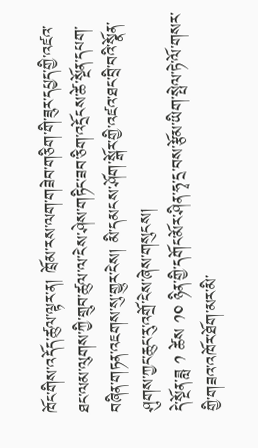ཁོང་གིས་འདོད་ཚུལ་ལྟར་ན། ཁྲོམ་རས་ལག་གཟེབ་གཅིག་གི་ཟུར་དཔྱད་གྱི་འཛའ་ཐང་ལམ་ལུགས་ཀྱི་གྲུབ་ཚུལ་ལ་ངེས་ཤེས་གཏིང་ཟབ་ཅིག་འདྲོངས་ཚེ་སྔོན་དཔག་བཞིན་གཏན་འཇགས་སུ་གྱུར་ངེས། མི་དམངས་ཤོག་སྒོར་གྱི་འཛའ་ཐང་བྲི་བའི་སྣོན་ཤུགས་ཀྱང་ཆུང་རུ་འགྲོ་ངེས་ཞེས་གསུངས།
དེ་སྔོན་ཟླ ༡ ཚེས ༡༠ ཉིན་གྱི་དགོང་མོར་ཤིན་ཧྭ་དྲ་བས་རྩོམ་ཡིག་སྤེལ་ཏེ་ལོ་གསར་གྱི་གཟའ་འཁོར་ཐོག་མར་མི་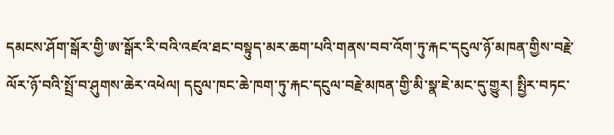དམངས་ཤོག་སྒོར་གྱི་ཨ་སྒོར་རི་བའི་འཛའ་ཐང་བསྟུད་མར་ཆག་པའི་གནས་བབ་འོག་ཏུ་རྐང་དངུལ་ཉོ་མཁན་གྱིས་བརྗེ་ལོར་ཉོ་བའི་སྤྲོ་བ་ཤུགས་ཆེར་འཕེལ། དངུལ་ཁང་ཆེ་ཁག་ཏུ་རྐང་དངུལ་བརྗེ་མཁན་གྱི་མི་སྣ་ཇེ་མང་དུ་གྱུར། སྤྱིར་བཏང་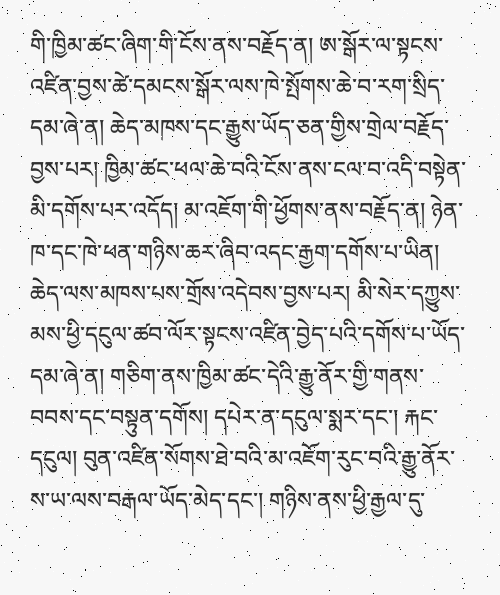གི་ཁྱིམ་ཚང་ཞིག་གི་ངོས་ནས་བརྗོད་ན། ཨ་སྒོར་ལ་སྟངས་འཛིན་བྱས་ཚེ་དམངས་སྒོར་ལས་ཁེ་སྤོགས་ཆེ་བ་རག་སྲིད་དམ་ཞེ་ན། ཆེད་མཁས་དང་རྒྱུས་ཡོད་ཅན་གྱིས་གྲེལ་བརྗོད་བྱས་པར། ཁྱིམ་ཚང་ཕལ་ཆེ་བའི་ངོས་ནས་ངལ་བ་འདི་བསྟེན་མི་དགོས་པར་འདོད། མ་འཇོག་གི་ཕྱོགས་ནས་བརྗོད་ན། ཉེན་ཁ་དང་ཁེ་ཕན་གཉིས་ཆར་ཞིབ་འདང་རྒྱག་དགོས་པ་ཡིན།
ཆེད་ལས་མཁས་པས་གྲོས་འདེབས་བྱས་པར། མི་སེར་དཀྱུས་མས་ཕྱི་དངུལ་ཚབ་ལོར་སྟངས་འཛིན་བྱེད་པའི་དགོས་པ་ཡོད་དམ་ཞེ་ན། གཅིག་ནས་ཁྱིམ་ཚང་དེའི་རྒྱུ་ནོར་གྱི་གནས་བབས་དང་བསྟུན་དགོས། དཔེར་ན་དངུལ་སྨར་དང་། རྐང་དངུལ། བུན་འཛིན་སོགས་ཐེ་བའི་མ་འཇོག་རུང་བའི་རྒྱུ་ནོར་ས་ཡ་ལས་བརྒལ་ཡོད་མེད་དང་། གཉིས་ནས་ཕྱི་རྒྱལ་དུ་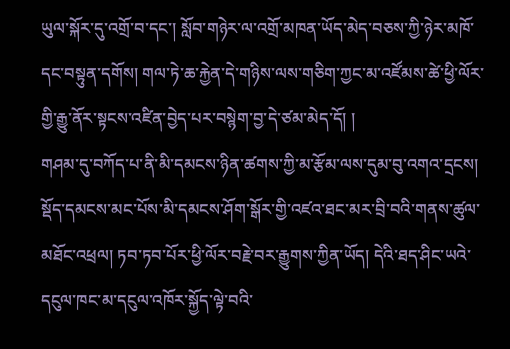ཡུལ་སྐོར་དུ་འགྲོ་བ་དང་། སློབ་གཉེར་ལ་འགྲོ་མཁན་ཡོད་མེད་བཅས་ཀྱི་ཉེར་མཁོ་དང་བསྟུན་དགོས། གལ་ཏེ་ཆ་རྐྱེན་དེ་གཉིས་ལས་གཅིག་ཀྱང་མ་འཛོམས་ཚེ་ཕྱི་ལོར་གྱི་རྒྱུ་ནོར་སྟངས་འཛིན་བྱེད་པར་བསྙེག་བྱ་དེ་ཙམ་མེད་དོ། །
གཤམ་དུ་བཀོད་པ་ནི་མི་དམངས་ཉིན་ཚགས་ཀྱི་མ་རྩོམ་ལས་དུམ་བུ་འགའ་དྲངས།
སྡོད་དམངས་མང་པོས་མི་དམངས་ཤོག་སྒོར་གྱི་འཛའ་ཐང་མར་བྲི་བའི་གནས་ཚུལ་མཐོང་འཕྲལ། ཏབ་ཏབ་པོར་ཕྱི་ལོར་བརྗེ་བར་རྒྱུགས་ཀྱིན་ཡོད། དེའི་ཐད་ཤིང་ཡའེ་དངུལ་ཁང་མ་དངུལ་འཁོར་སྐྱོད་ལྟེ་བའི་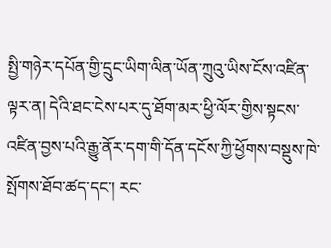སྤྱི་གཉེར་དཔོན་གྱི་དྲུང་ཡིག་ལིན་ཡོན་ཀྲུའུ་ཡིས་ངོས་འཛིན་ལྟར་ན། དེའི་ཐང་ངེས་པར་དུ་ཐོག་མར་ཕྱི་ལོར་གྱིས་སྟངས་འཛིན་བྱས་པའི་རྒྱུ་ནོར་དག་གི་དོན་དངོས་ཀྱི་ཕྱོགས་བསྡུས་ཁེ་སྤོགས་ཐོབ་ཚད་དང་། རང་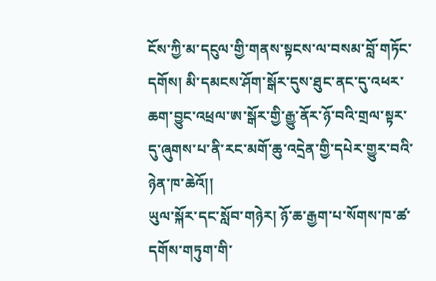ངོས་ཀྱི་མ་དངུལ་གྱི་གནས་སྟངས་ལ་བསམ་བློ་གཏོང་དགོས། མི་དམངས་ཤོག་སྒོར་དུས་ཐུང་ནང་དུ་འཕར་ཆག་བྱུང་འཕྲལ་ཨ་སྒོར་གྱི་རྒྱུ་ནོར་ཉོ་བའི་གྲལ་སྟར་དུ་ཞུགས་པ་ནི་རང་མགོ་ཆུ་འདྲེན་གྱི་དཔེར་གྱུར་བའི་ཉེན་ཁ་ཆེའོ།།
ཡུལ་སྐོར་དང་སློབ་གཉེར། ཉོ་ཆ་རྒྱག་པ་སོགས་ཁ་ཚ་དགོས་གཏུག་གི་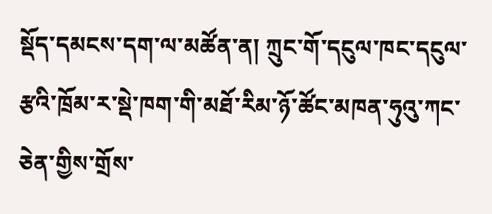སྡོད་དམངས་དག་ལ་མཚོན་ན། ཀྲུང་གོ་དངུལ་ཁང་དངུལ་རྩའི་ཁྲོམ་ར་སྡེ་ཁག་གི་མཐོ་རིམ་ཉོ་ཚོང་མཁན་ཧུའུ་ཀང་ཅེན་གྱིས་གྲོས་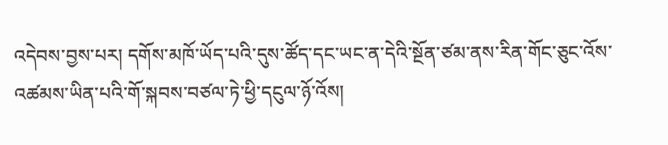འདེབས་བྱས་པར། དགོས་མཁོ་ཡོད་པའི་དུས་ཚོད་དང་ཡང་ན་དེའི་སྔོན་ཙམ་ནས་རིན་གོང་ཅུང་འོས་འཚམས་ཡིན་པའི་གོ་སྐབས་བཙལ་ཏེ་ཕྱི་དངུལ་ཉོ་འོས།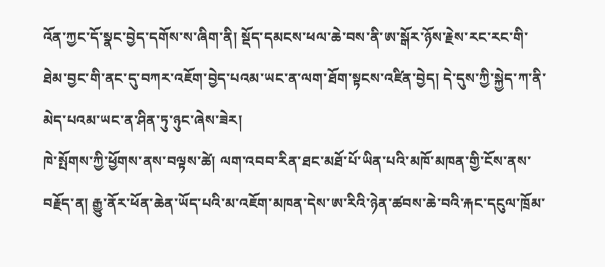འོན་ཀྱང་དོ་སྣང་བྱེད་དགོས་ས་ཞིག་ནི། སྡོད་དམངས་ཕལ་ཆེ་བས་ནི་ཨ་སྒོར་ཉོས་རྗེས་རང་རང་གི་ཐེམ་བྱང་གི་ནང་དུ་བཀར་འཇོག་བྱེད་པའམ་ཡང་ན་ལག་ཐོག་སྟངས་འཛིན་བྱེད། དེ་དུས་ཀྱི་སྐྱེད་ཀ་ནི་མེད་པའམ་ཡང་ན་ཤིན་ཏུ་ཉུང་ཞེས་ཟེར།
ཁེ་སྤོགས་ཀྱི་ཕྱོགས་ནས་བལྟས་ཚེ། ལག་འབབ་རིན་ཐང་མཐོ་པོ་ཡིན་པའི་མཁོ་མཁན་གྱི་ངོས་ནས་བརྗོད་ན། རྒྱུ་ནོར་ཕོན་ཆེན་ཡོད་པའི་མ་འཇོག་མཁན་དེས་ཨ་རིའི་ཉེན་ཚབས་ཆེ་བའི་རྐང་དངུལ་ཁྲོམ་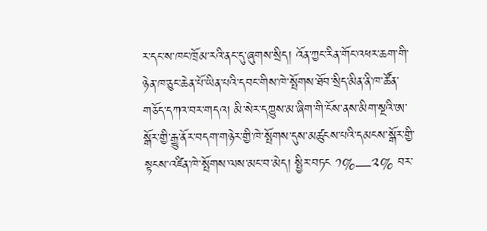ར་དང་ས་ཁང་ཁྲོམ་རའི་ནང་དུ་ཞུགས་སྲིད། འོན་ཀྱང་རིན་གོང་འཕར་ཆག་གི་ཉེན་ཁ་ཅུང་ཆེན་པོ་ཡིན་པའི་དབང་གིས་ཁེ་སྤོགས་ཐོབ་སྲིད་མིན་ནི་ཁ་ཚོན་གཅོད་དཀའ་བར་གདའ། མི་སེར་དཀྱུས་མ་ཞིག་གི་ངོས་ནས་མིག་སྔའི་ཨ་སྒོར་གྱི་རྒྱུ་ནོར་བདག་གཉེར་གྱི་ཁེ་སྤོགས་དུས་མཚུངས་པའི་དམངས་སྒོར་གྱི་སྟངས་འཛིན་ཁེ་སྤོགས་ལས་མང་བ་མེད། སྤྱིར་བཏང ༡%—༢% བར་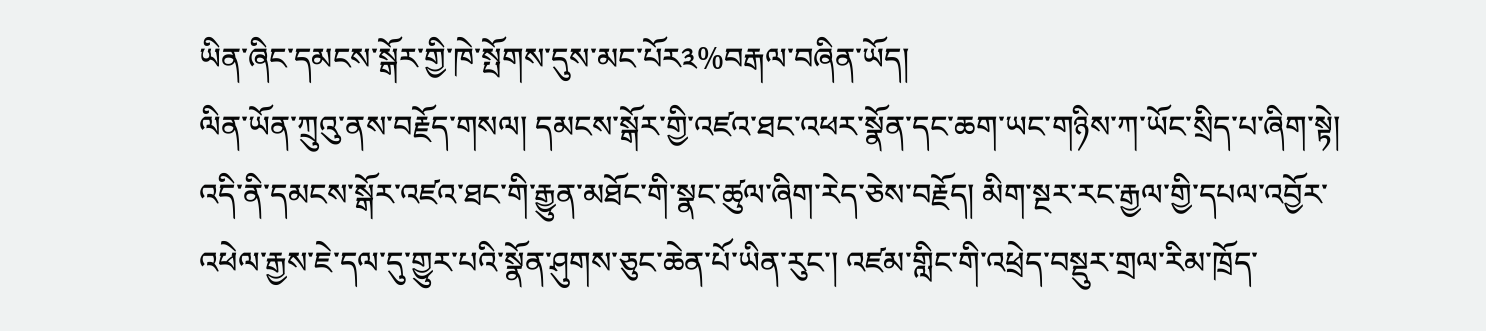ཡིན་ཞིང་དམངས་སྒོར་གྱི་ཁེ་སྤོགས་དུས་མང་པོར༣%བརྒལ་བཞིན་ཡོད།
ལིན་ཡོན་ཀྲུའུ་ནས་བརྗོད་གསལ། དམངས་སྒོར་གྱི་འཛའ་ཐང་འཕར་སྣོན་དང་ཆག་ཡང་གཉིས་ཀ་ཡོང་སྲིད་པ་ཞིག་སྟེ། འདི་ནི་དམངས་སྒོར་འཛའ་ཐང་གི་རྒྱུན་མཐོང་གི་སྣང་ཚུལ་ཞིག་རེད་ཅེས་བརྗོད། མིག་སྔར་རང་རྒྱལ་གྱི་དཔལ་འབྱོར་འཕེལ་རྒྱས་ཇེ་དལ་དུ་གྱུར་པའི་སྣོན་ཤུགས་ཅུང་ཆེན་པོ་ཡིན་རུང་། འཛམ་གླིང་གི་འཕྲེད་བསྡུར་གྲལ་རིམ་ཁྲོད་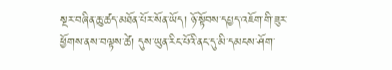སྔར་བཞིན་ཆུ་ཚད་མཐོན་པོར་སོན་ཡོད། ཉོ་སྟོབས་དཔྱད་འཇོག་གི་ཟུར་ཕྱོགས་ནས་བལྟས་ཚེ། དུས་ཡུན་རིང་པོའི་ནང་དུ་མི་དམངས་ཤོག་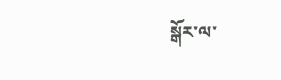སྒོར་ལ་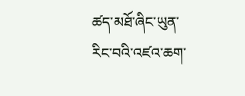ཚད་མཐོ་ཞིང་ཡུན་རིང་བའི་འཛའ་ཆག་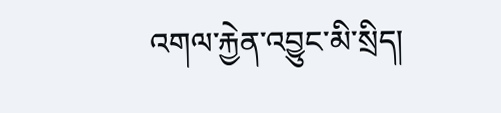འགལ་རྐྱེན་འབྱུང་མི་སྲིད།